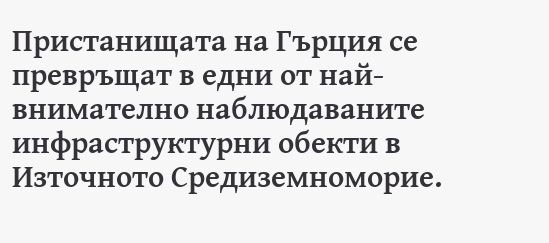Пристанищата на Гърция се превръщат в едни от най-внимателно наблюдаваните инфраструктурни обекти в Източното Средиземноморие.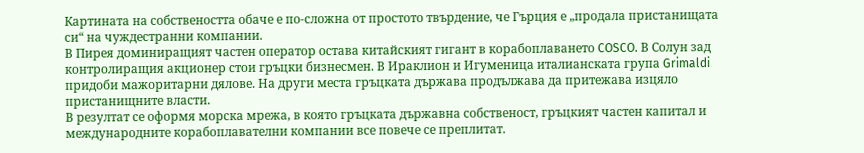Картината на собствеността обаче е по-сложна от простото твърдение, че Гърция е „продала пристанищата си“ на чуждестранни компании.
В Пирея доминиращият частен оператор остава китайският гигант в корабоплаването COSCO. В Солун зад контролиращия акционер стои гръцки бизнесмен. В Ираклион и Игуменица италианската група Grimaldi придоби мажоритарни дялове. На други места гръцката държава продължава да притежава изцяло пристанищните власти.
В резултат се оформя морска мрежа, в която гръцката държавна собственост, гръцкият частен капитал и международните корабоплавателни компании все повече се преплитат.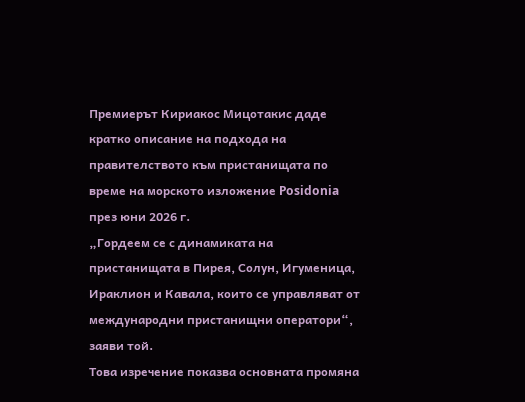Премиерът Кириакос Мицотакис даде кратко описание на подхода на правителството към пристанищата по време на морското изложение Posidonia през юни 2026 г.
„Гордеем се с динамиката на пристанищата в Пирея, Солун, Игуменица, Ираклион и Кавала, които се управляват от международни пристанищни оператори“, заяви той.
Това изречение показва основната промяна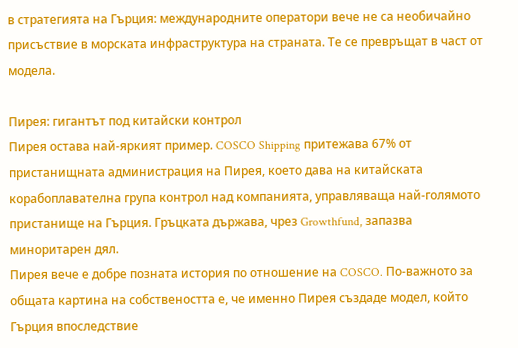в стратегията на Гърция: международните оператори вече не са необичайно присъствие в морската инфраструктура на страната. Те се превръщат в част от модела.

Пирея: гигантът под китайски контрол
Пирея остава най-яркият пример. COSCO Shipping притежава 67% от пристанищната администрация на Пирея, което дава на китайската корабоплавателна група контрол над компанията, управляваща най-голямото пристанище на Гърция. Гръцката държава, чрез Growthfund, запазва миноритарен дял.
Пирея вече е добре позната история по отношение на COSCO. По-важното за общата картина на собствеността е, че именно Пирея създаде модел, който Гърция впоследствие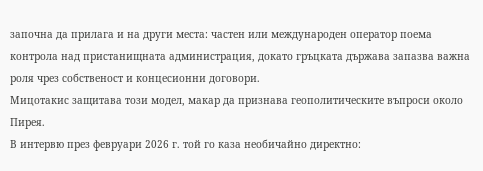започна да прилага и на други места: частен или международен оператор поема контрола над пристанищната администрация, докато гръцката държава запазва важна роля чрез собственост и концесионни договори.
Мицотакис защитава този модел, макар да признава геополитическите въпроси около Пирея.
В интервю през февруари 2026 г. той го каза необичайно директно: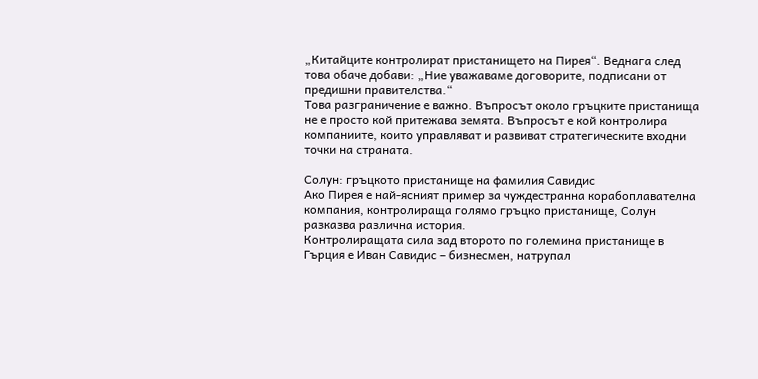„Китайците контролират пристанището на Пирея“. Веднага след това обаче добави: „Ние уважаваме договорите, подписани от предишни правителства.“
Това разграничение е важно. Въпросът около гръцките пристанища не е просто кой притежава земята. Въпросът е кой контролира компаниите, които управляват и развиват стратегическите входни точки на страната.

Солун: гръцкото пристанище на фамилия Савидис
Ако Пирея е най-ясният пример за чуждестранна корабоплавателна компания, контролираща голямо гръцко пристанище, Солун разказва различна история.
Контролиращата сила зад второто по големина пристанище в Гърция е Иван Савидис – бизнесмен, натрупал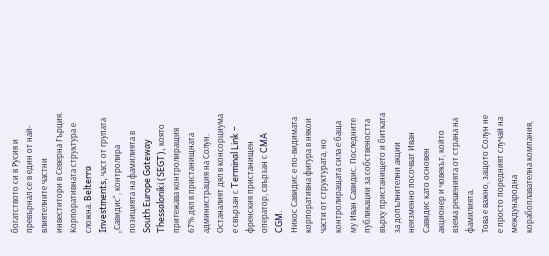богатството си в Русия и превърнал се в един от най-влиятелните частни инвеститори в Северна Гърция.
Корпоративната структура е сложна. Belterra Investments, част от групата „Савидис“, контролира позицията на фамилията в South Europe Gateway Thessaloniki (SEGT), която притежава контролиращия 67% дял в пристанищната администрация на Солун.
Останалият дял в консорциума е свързан с Terminal Link – френския пристанищен оператор, свързан с CMA CGM.
Никос Савидис е по-видимата корпоративна фигура в някои части от структурата, но контролиращата сила е баща му Иван Савидис. Последните публикации за собствеността върху пристанището и битката за допълнителни акции неизменно посочват Иван Савидис като основен акционер и човекът, който взема решенията от страна на фамилията.
Това е важно, защото Солун не е просто поредният случай на международна корабоплавателна компания,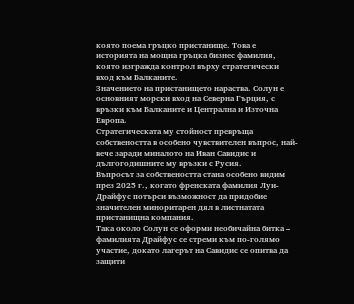която поема гръцко пристанище. Това е историята на мощна гръцка бизнес фамилия, която изгражда контрол върху стратегически вход към Балканите.
Значението на пристанището нараства. Солун е основният морски вход на Северна Гърция, с връзки към Балканите и Централна и Източна Европа.
Стратегическата му стойност превръща собствеността в особено чувствителен въпрос, най-вече заради миналото на Иван Савидис и дългогодишните му връзки с Русия.
Въпросът за собствеността стана особено видим през 2025 г., когато френската фамилия Луи-Драйфус потърси възможност да придобие значителен миноритарен дял в листнатата пристанищна компания.
Така около Солун се оформи необичайна битка – фамилията Драйфус се стреми към по-голямо участие, докато лагерът на Савидис се опитва да защити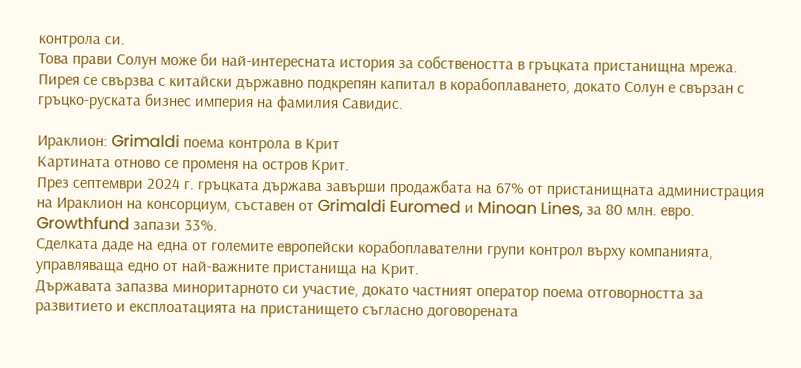контрола си.
Това прави Солун може би най-интересната история за собствеността в гръцката пристанищна мрежа. Пирея се свързва с китайски държавно подкрепян капитал в корабоплаването, докато Солун е свързан с гръцко-руската бизнес империя на фамилия Савидис.

Ираклион: Grimaldi поема контрола в Крит
Картината отново се променя на остров Крит.
През септември 2024 г. гръцката държава завърши продажбата на 67% от пристанищната администрация на Ираклион на консорциум, съставен от Grimaldi Euromed и Minoan Lines, за 80 млн. евро. Growthfund запази 33%.
Сделката даде на една от големите европейски корабоплавателни групи контрол върху компанията, управляваща едно от най-важните пристанища на Крит.
Държавата запазва миноритарното си участие, докато частният оператор поема отговорността за развитието и експлоатацията на пристанището съгласно договорената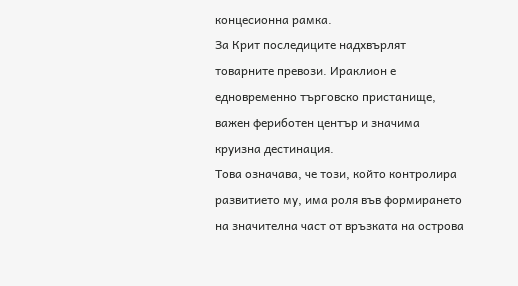концесионна рамка.
За Крит последиците надхвърлят товарните превози. Ираклион е едновременно търговско пристанище, важен фериботен център и значима круизна дестинация.
Това означава, че този, който контролира развитието му, има роля във формирането на значителна част от връзката на острова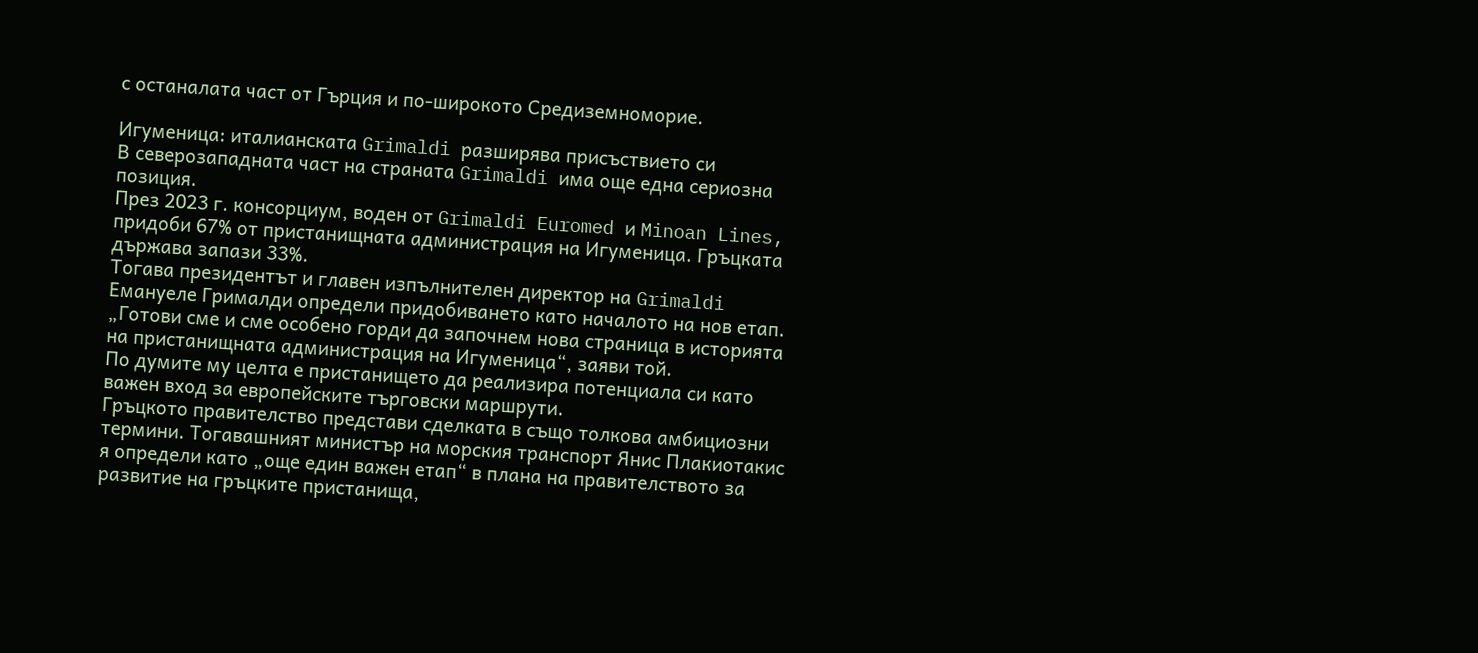с останалата част от Гърция и по-широкото Средиземноморие.

Игуменица: италианската Grimaldi разширява присъствието си
В северозападната част на страната Grimaldi има още една сериозна позиция.
През 2023 г. консорциум, воден от Grimaldi Euromed и Minoan Lines, придоби 67% от пристанищната администрация на Игуменица. Гръцката държава запази 33%.
Тогава президентът и главен изпълнителен директор на Grimaldi Емануеле Грималди определи придобиването като началото на нов етап.
„Готови сме и сме особено горди да започнем нова страница в историята на пристанищната администрация на Игуменица“, заяви той.
По думите му целта е пристанището да реализира потенциала си като важен вход за европейските търговски маршрути.
Гръцкото правителство представи сделката в също толкова амбициозни термини. Тогавашният министър на морския транспорт Янис Плакиотакис я определи като „още един важен етап“ в плана на правителството за развитие на гръцките пристанища,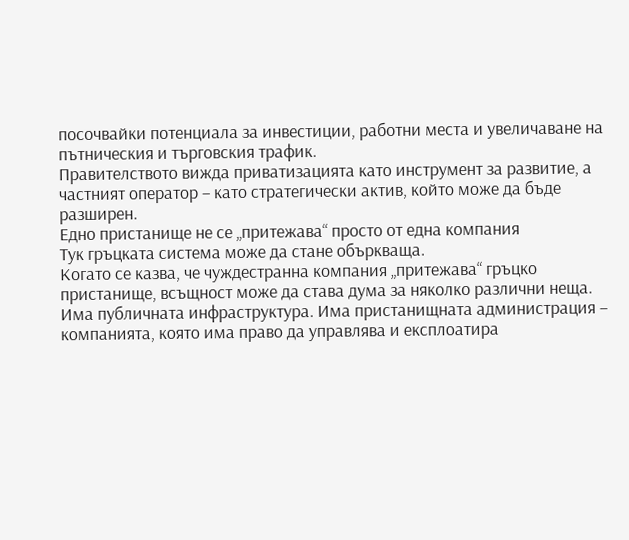посочвайки потенциала за инвестиции, работни места и увеличаване на пътническия и търговския трафик.
Правителството вижда приватизацията като инструмент за развитие, а частният оператор – като стратегически актив, който може да бъде разширен.
Едно пристанище не се „притежава“ просто от една компания
Тук гръцката система може да стане объркваща.
Когато се казва, че чуждестранна компания „притежава“ гръцко пристанище, всъщност може да става дума за няколко различни неща.
Има публичната инфраструктура. Има пристанищната администрация – компанията, която има право да управлява и експлоатира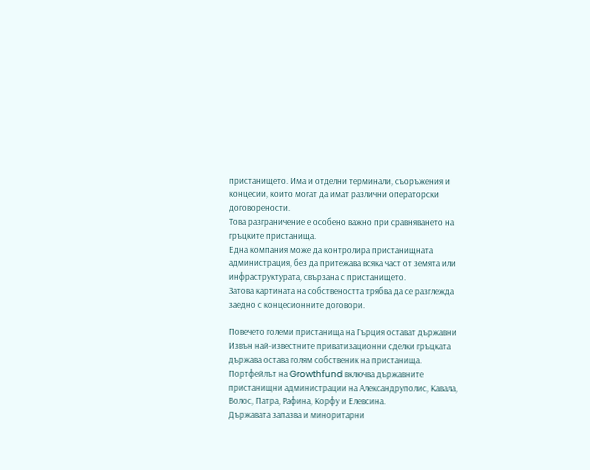пристанището. Има и отделни терминали, съоръжения и концесии, които могат да имат различни операторски договорености.
Това разграничение е особено важно при сравняването на гръцките пристанища.
Една компания може да контролира пристанищната администрация, без да притежава всяка част от земята или инфраструктурата, свързана с пристанището.
Затова картината на собствеността трябва да се разглежда заедно с концесионните договори.

Повечето големи пристанища на Гърция остават държавни
Извън най-известните приватизационни сделки гръцката държава остава голям собственик на пристанища.
Портфейлът на Growthfund включва държавните пристанищни администрации на Александруполис, Кавала, Волос, Патра, Рафина, Корфу и Елевсина.
Държавата запазва и миноритарни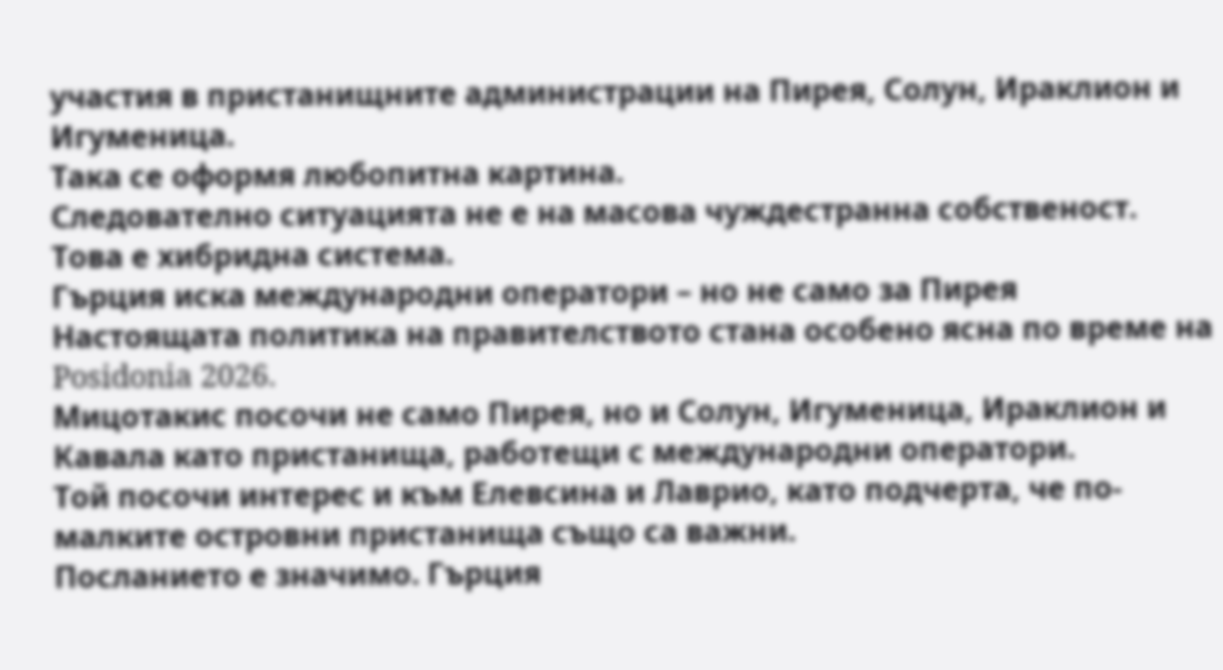участия в пристанищните администрации на Пирея, Солун, Ираклион и Игуменица.
Така се оформя любопитна картина.
Следователно ситуацията не е на масова чуждестранна собственост. Това е хибридна система.
Гърция иска международни оператори – но не само за Пирея
Настоящата политика на правителството стана особено ясна по време на Posidonia 2026.
Мицотакис посочи не само Пирея, но и Солун, Игуменица, Ираклион и Кавала като пристанища, работещи с международни оператори.
Той посочи интерес и към Елевсина и Лаврио, като подчерта, че по-малките островни пристанища също са важни.
Посланието е значимо. Гърция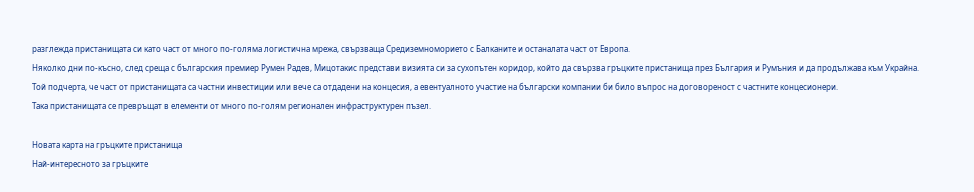разглежда пристанищата си като част от много по-голяма логистична мрежа, свързваща Средиземноморието с Балканите и останалата част от Европа.
Няколко дни по-късно, след среща с българския премиер Румен Радев, Мицотакис представи визията си за сухопътен коридор, който да свързва гръцките пристанища през България и Румъния и да продължава към Украйна.
Той подчерта, че част от пристанищата са частни инвестиции или вече са отдадени на концесия, а евентуалното участие на български компании би било въпрос на договореност с частните концесионери.
Така пристанищата се превръщат в елементи от много по-голям регионален инфраструктурен пъзел.

Новата карта на гръцките пристанища
Най-интересното за гръцките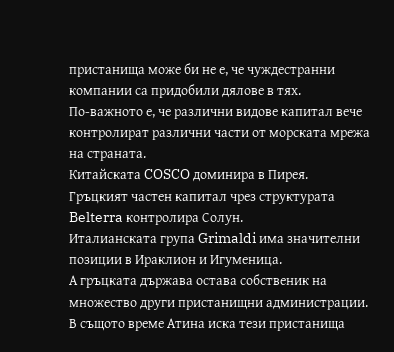пристанища може би не е, че чуждестранни компании са придобили дялове в тях.
По-важното е, че различни видове капитал вече контролират различни части от морската мрежа на страната.
Китайската COSCO доминира в Пирея.
Гръцкият частен капитал чрез структурата Belterra контролира Солун.
Италианската група Grimaldi има значителни позиции в Ираклион и Игуменица.
А гръцката държава остава собственик на множество други пристанищни администрации.
В същото време Атина иска тези пристанища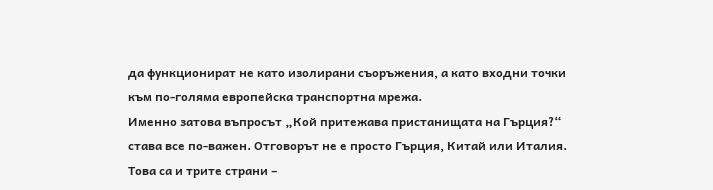да функционират не като изолирани съоръжения, а като входни точки към по-голяма европейска транспортна мрежа.
Именно затова въпросът „Кой притежава пристанищата на Гърция?“ става все по-важен. Отговорът не е просто Гърция, Китай или Италия.
Това са и трите страни –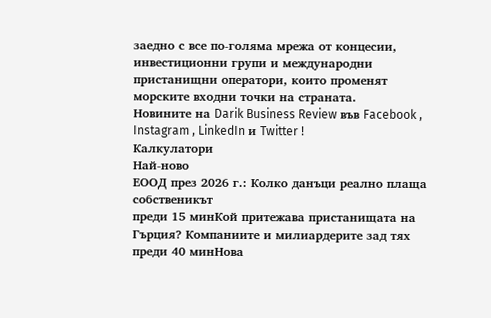заедно с все по-голяма мрежа от концесии, инвестиционни групи и международни пристанищни оператори, които променят морските входни точки на страната.
Новините на Darik Business Review във Facebook , Instagram , LinkedIn и Twitter !
Калкулатори
Най-ново
ЕООД през 2026 г.: Колко данъци реално плаща собственикът
преди 15 минКой притежава пристанищата на Гърция? Компаниите и милиардерите зад тях
преди 40 минНова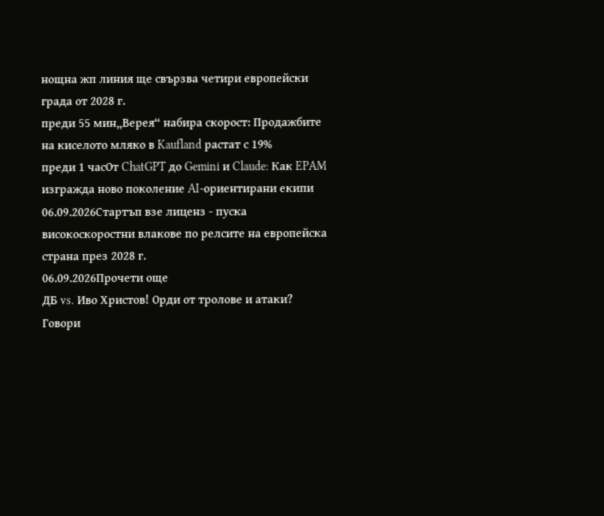нощна жп линия ще свързва четири европейски града от 2028 г.
преди 55 мин„Верея“ набира скорост: Продажбите на киселото мляко в Kaufland растат с 19%
преди 1 часОт ChatGPT до Gemini и Claude: Как EPAM изгражда ново поколение AI-ориентирани екипи
06.09.2026Стартъп взе лиценз - пуска високоскоростни влакове по релсите на европейска страна през 2028 г.
06.09.2026Прочети още
ДБ vs. Иво Христов! Орди от тролове и атаки? Говори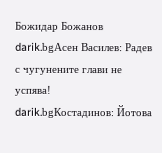Божидар Божанов
darik.bgАсен Василев: Радев с чугунените глави не успява!
darik.bgКостадинов: Йотова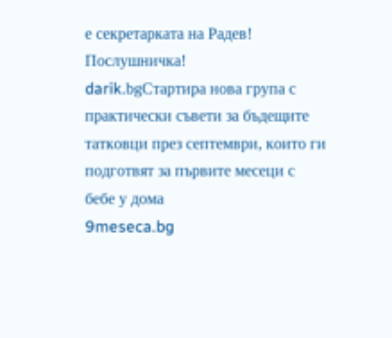е секретарката на Радев! Послушничка!
darik.bgСтартира нова група с практически съвети за бъдещите татковци през септември, които ги подготвят за първите месеци с бебе у дома
9meseca.bg